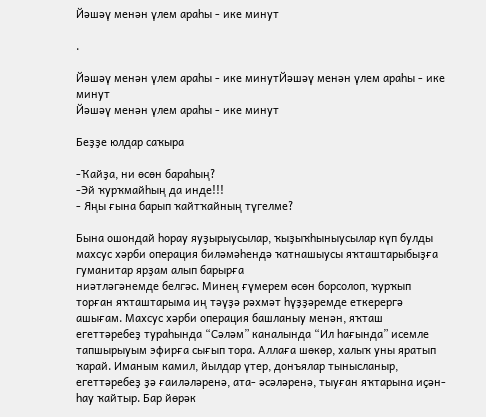Йәшәү менән үлем араһы - ике минут

.

Йәшәү менән үлем араһы - ике минутЙәшәү менән үлем араһы - ике минут
Йәшәү менән үлем араһы - ике минут

Беҙҙе юлдар саҡыра

-Ҡайҙа, ни өсөн бараһың?
-Эй ҡурҡмайһың да инде!!!
- Яңы ғына барып ҡайтҡайның түгелме?

Бына ошондай һорау яуҙырыусылар, ҡыҙыҡһыныусылар күп булды махсус хәрби операция биләмәһендә ҡатнашыусы яҡташтарыбыҙға гуманитар ярҙам алып барырға
ниәтләгәнемде белгәс. Минең ғүмерем өсөн борсолоп, ҡурҡып торған яҡташтарыма иң тәүҙә рәхмәт һүҙҙәремде еткерергә ашығам. Махсус хәрби операция башланыу менән, яҡташ егеттәребеҙ тураһында “Сәләм” каналында “Ил һағында” исемле тапшырыуым эфирға сығып тора. Аллаға шөкөр, халыҡ уны яратып ҡарай. Иманым камил, йылдар үтер, донъялар тынысланыр, егеттәребеҙ ҙә ғаиләләренә, ата- әсәләренә, тыуған яҡтарына иҫән-һау ҡайтыр. Бар йөрәк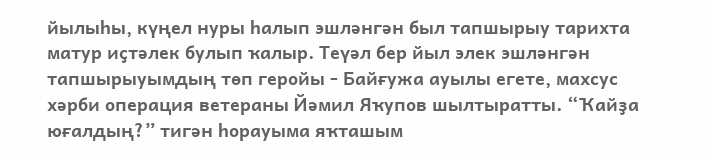йылыһы, күңел нуры һалып эшләнгән был тапшырыу тарихта матур иҫтәлек булып ҡалыр. Теүәл бер йыл элек эшләнгән тапшырыуымдың төп геройы - Байғужа ауылы егете, махсус хәрби операция ветераны Йәмил Яҡупов шылтыратты. “Ҡайҙа юғалдың?” тигән һорауыма яҡташым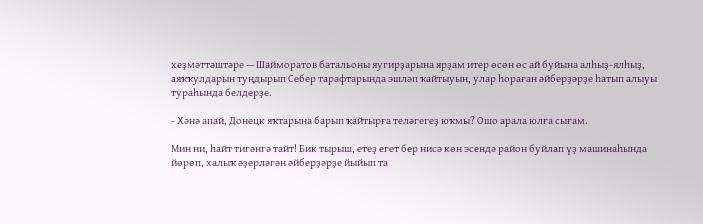хеҙмәттәштәре — Шайморатов батальоны яугирҙарына ярҙам итер өсөн өс ай буйына алһыҙ-ялһыҙ, аяҡҡулдарын туңдырып Себер тарафтарында эшләп ҡайтыуын, улар һораған әйберҙәрҙе һатып алыуы тураһында белдерҙе.

- Хәнә апай, Донецк яҡтарына барып ҡайтырға теләгегеҙ юҡмы? Ошо арала юлға сығам.

Мин ни, һайт тигәнгә тайт! Бик тырыш, етеҙ егет бер нисә көн эсендә район буйлап үҙ машинаһында йөрөп, халыҡ әҙерләгән әйберҙәрҙе йыйып та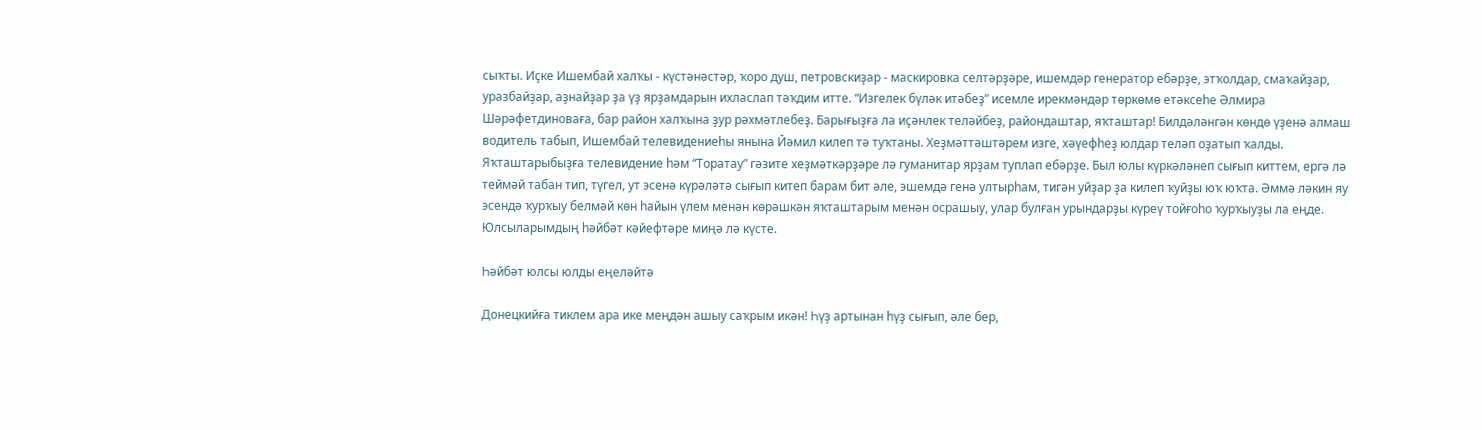сыҡты. Иҫке Ишембай халҡы - күстәнәстәр, ҡоро душ, петровскиҙар - маскировка селтәрҙәре, ишемдәр генератор ебәрҙе, этҡолдар, смаҡайҙар, уразбайҙар, аҙнайҙар ҙа үҙ ярҙамдарын ихласлап тәҡдим итте. “Изгелек бүләк итәбеҙ” исемле ирекмәндәр төркөмө етәксеһе Әлмира Шәрәфетдиноваға, бар район халҡына ҙур рәхмәтлебеҙ. Барығыҙға ла иҫәнлек теләйбеҙ, райондаштар, яҡташтар! Билдәләнгән көндө үҙенә алмаш водитель табып, Ишембай телевидениеһы янына Йәмил килеп тә туҡтаны. Хеҙмәттәштәрем изге, хәүефһеҙ юлдар теләп оҙатып ҡалды. Яҡташтарыбыҙға телевидение һәм “Торатау” гәзите хеҙмәткәрҙәре лә гуманитар ярҙам туплап ебәрҙе. Был юлы күркәләнеп сығып киттем, ергә лә  теймәй табан тип, түгел, ут эсенә күрәләтә сығып китеп барам бит әле, эшемдә генә ултырһам, тигән уйҙар ҙа килеп ҡуйҙы юҡ юҡта. Әммә ләкин яу эсендә ҡурҡыу белмәй көн һайын үлем менән көрәшкән яҡташтарым менән осрашыу, улар булған урындарҙы күреү тойғоһо ҡурҡыуҙы ла еңде. Юлсыларымдың һәйбәт кәйефтәре миңә лә күсте.

Һәйбәт юлсы юлды еңеләйтә

Донецкийға тиклем ара ике меңдән ашыу саҡрым икән! Һүҙ артынан һүҙ сығып, әле бер,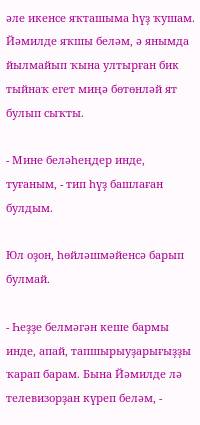әле икенсе яҡташыма һүҙ ҡушам. Йәмилде яҡшы беләм, ә янымда йылмайып ҡына ултырған бик тыйнаҡ егет миңә бөтөнләй ят булып сыҡты.

- Мине беләһеңдер инде, туғаным, - тип һүҙ башлаған булдым.

Юл оҙон, һөйләшмәйенсә барып булмай.

- Һеҙҙе белмәгән кеше бармы инде, апай, тапшырыуҙарығыҙҙы ҡарап барам. Бына Йәмилде лә телевизорҙан күреп беләм, -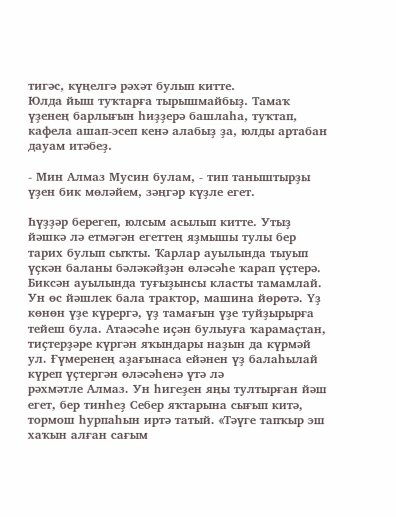тигәс, күңелгә рәхәт булып китте.
Юлда йыш туҡтарға тырышмайбыҙ. Тамаҡ үҙенең барлығын һиҙҙерә башлаһа, туҡтап, кафела ашап-эсеп кенә алабыҙ ҙа, юлды артабан дауам итәбеҙ.

- Мин Алмаз Мусин булам, - тип таныштырҙы үҙен бик мөләйем, зәңгәр күҙле егет.

Һүҙҙәр берегеп, юлсым асылып китте. Утыҙ йәшкә лә етмәгән егеттең яҙмышы тулы бер тарих булып сыҡты. Ҡарлар ауылында тыуып үҫкән баланы бәләкәйҙән өләсәһе ҡарап үҫтерә. Биксән ауылында туғыҙынсы класты тамамлай. Ун өс йәшлек бала трактор, машина йөрөтә. Үҙ көнөн үҙе күрергә, үҙ тамағын үҙе туйҙырырға тейеш була. Атаәсәһе иҫән булыуға ҡарамаҫтан, тиҫтерҙәре күргән яҡындары наҙын да күрмәй ул. Ғүмеренең аҙағынаса ейәнен үҙ балаһылай күреп үҫтергән өләсәһенә үтә лә
рәхмәтле Алмаз. Ун һигеҙен яңы тултырған йәш егет, бер тинһеҙ Себер яҡтарына сығып китә, тормош һурпаһын иртә татый. «Тәүге тапҡыр эш хаҡын алған сағым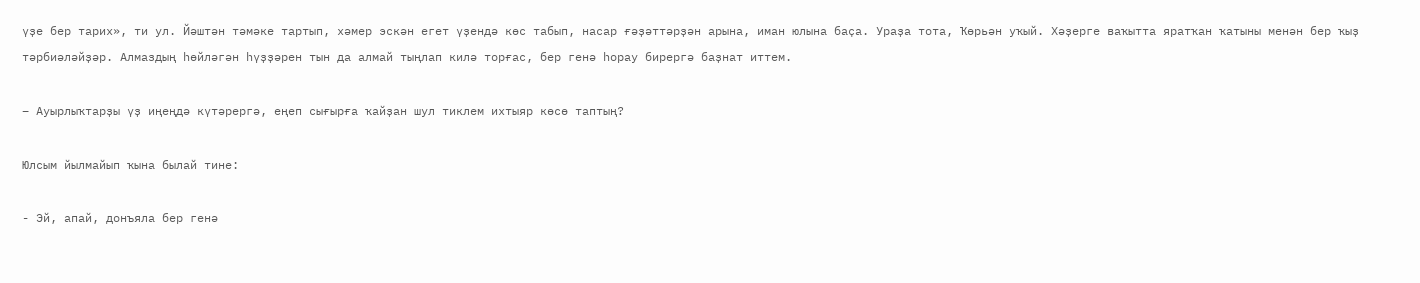үҙе бер тарих», ти ул. Йәштән тәмәке тартып, хәмер эскән егет үҙендә көс табып, насар ғәҙәттәрҙән арына, иман юлына баҫа. Ураҙа тота, Ҡөрьән уҡый. Хәҙерге ваҡытта яратҡан ҡатыны менән бер ҡыҙ тәрбиәләйҙәр. Алмаздың һөйләгән һүҙҙәрен тын да алмай тыңлап килә торғас, бер генә һорау бирергә баҙнат иттем.

– Ауырлыҡтарҙы үҙ иңеңдә күтәрергә, еңеп сығырға ҡайҙан шул тиклем ихтыяр көсө таптың?

Юлсым йылмайып ҡына былай тине:

- Эй, апай, донъяла бер генә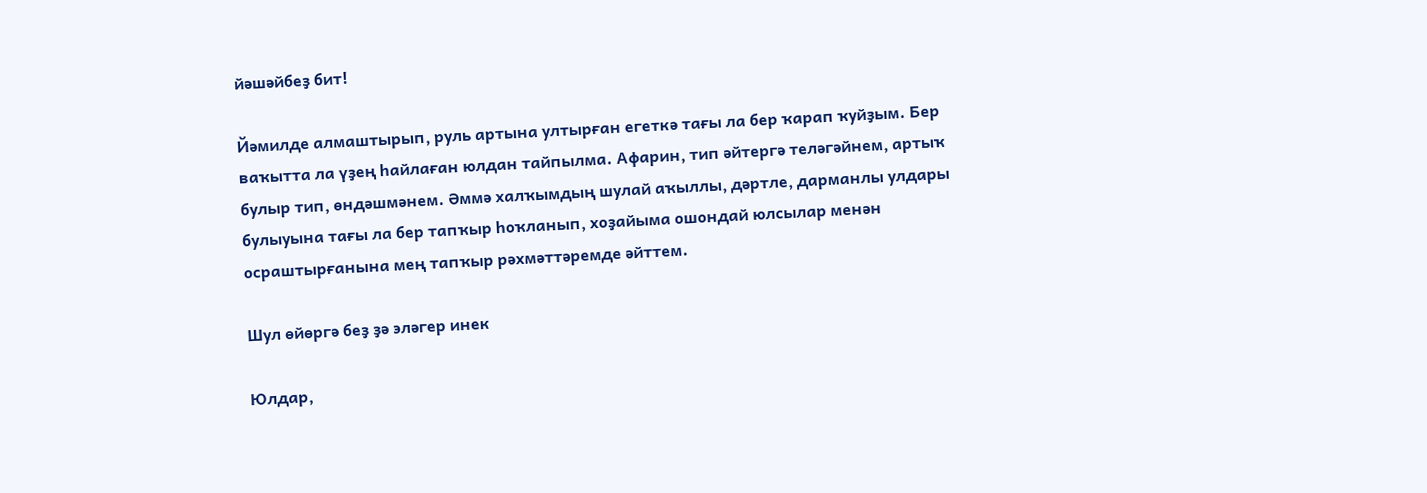йәшәйбеҙ бит!

Йәмилде алмаштырып, руль артына ултырған егеткә тағы ла бер ҡарап ҡуйҙым. Бер ваҡытта ла үҙең һайлаған юлдан тайпылма. Афарин, тип әйтергә теләгәйнем, артыҡ булыр тип, өндәшмәнем. Әммә халҡымдың шулай аҡыллы, дәртле, дарманлы улдары булыуына тағы ла бер тапҡыр һоҡланып, хоҙайыма ошондай юлсылар менән осраштырғанына мең тапҡыр рәхмәттәремде әйттем.

Шул өйөргә беҙ ҙә эләгер инек

Юлдар,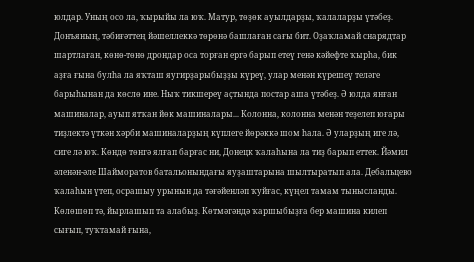юлдар. Уның осо ла, ҡырыйы ла юҡ. Матур, төҙөк ауылдарҙы, ҡалаларҙы үтәбеҙ. Донъяның, тәбиғәттең йәшеллеккә төрөнә башлаған сағы бит. Оҙаҡламай снарядтар шартлаған, көнө-төнө дрондар оса торған ергә барып етеү генә кәйефте ҡырһа, бик аҙға ғына булһа ла яҡташ яугирҙарыбыҙҙы күреү, улар менән күрешеү теләге барыһынан да көслө ине. Ныҡ тикшереү аҫтында постар аша үтәбеҙ. Ә юлда янған машиналар, ауып ятҡан йөк машиналары... Колонна, колонна менән теҙелеп юғары тиҙлектә үткән хәрби машиналарҙың күплеге йөрәккә шом һала. Ә уларҙың иге лә, сиге лә юҡ. Көндө төнгә ялғап барғас ни, Донецк ҡалаһына ла тиҙ барып еттек. Йәмил әленән-әле Шайморатов батальонындағы яуҙаштарына шылтыратып ала. Дебальцево ҡалаһын үтеп, осрашыу урынын да тәғәйенләп ҡуйғас, күңел тамам тынысланды. Көлөшөп тә, йырлашып та алабыҙ. Көтмәгәндә ҡаршыбыҙға бер машина килеп сығып, туҡтамай ғына,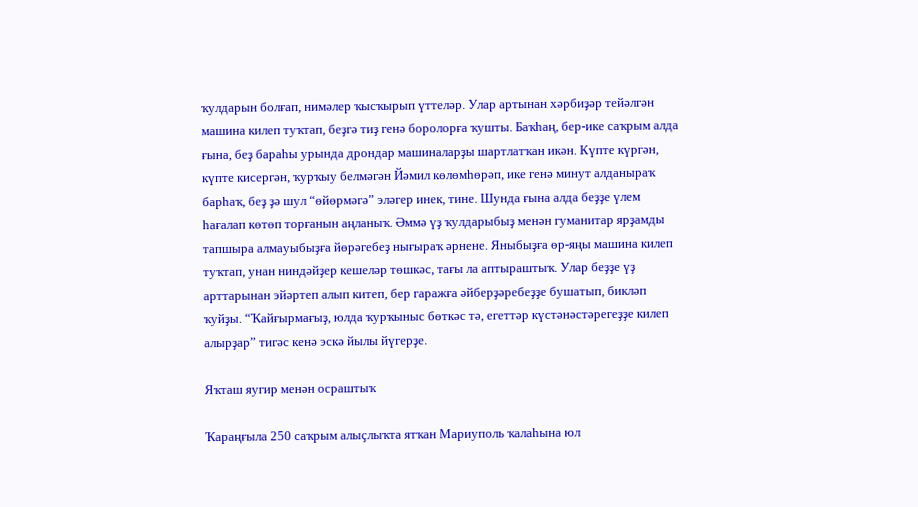ҡулдарын болғап, нимәлер ҡысҡырып үттеләр. Улар артынан хәрбиҙәр тейәлгән машина килеп туҡтап, беҙгә тиҙ генә боролорға ҡушты. Баҡһаң, бер-ике саҡрым алда ғына, беҙ бараһы урында дрондар машиналарҙы шартлатҡан икән. Күпте күргән, күпте кисергән, ҡурҡыу белмәгән Йәмил көлөмһөрәп, ике генә минут алданыраҡ барһаҡ, беҙ ҙә шул “өйөрмәгә” эләгер инек, тине. Шунда ғына алда беҙҙе үлем һағалап көтөп торғанын аңланыҡ. Әммә үҙ ҡулдарыбыҙ менән гуманитар ярҙамды тапшыра алмауыбыҙға йөрәгебеҙ нығыраҡ әрнене. Яныбыҙға өр-яңы машина килеп туҡтап, унан ниндәйҙер кешеләр төшкәс, тағы ла аптыраштыҡ. Улар беҙҙе үҙ арттарынан эйәртеп алып китеп, бер гаражға әйберҙәребеҙҙе бушатып, бикләп ҡуйҙы. “Ҡайғырмағыҙ, юлда ҡурҡыныс бөткәс тә, егеттәр күстәнәстәрегеҙҙе килеп алырҙар” тигәс кенә эскә йылы йүгерҙе.

Яҡташ яугир менән осраштыҡ

Ҡараңғыла 250 саҡрым алыҫлыҡта ятҡан Мариуполь ҡалаһына юл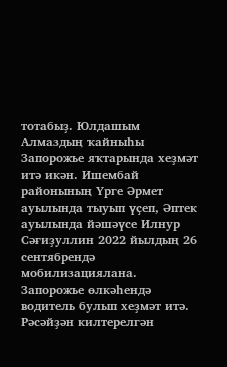тотабыҙ. Юлдашым Алмаздың ҡайныһы Запорожье яҡтарында хеҙмәт итә икән. Ишембай районының Үрге Әрмет ауылында тыуып үҫеп, Әптек ауылында йәшәүсе Илнур Сәғиҙуллин 2022 йылдың 26 сентябрендә мобилизациялана. Запорожье өлкәһендә водитель булып хеҙмәт итә. Рәсәйҙән килтерелгән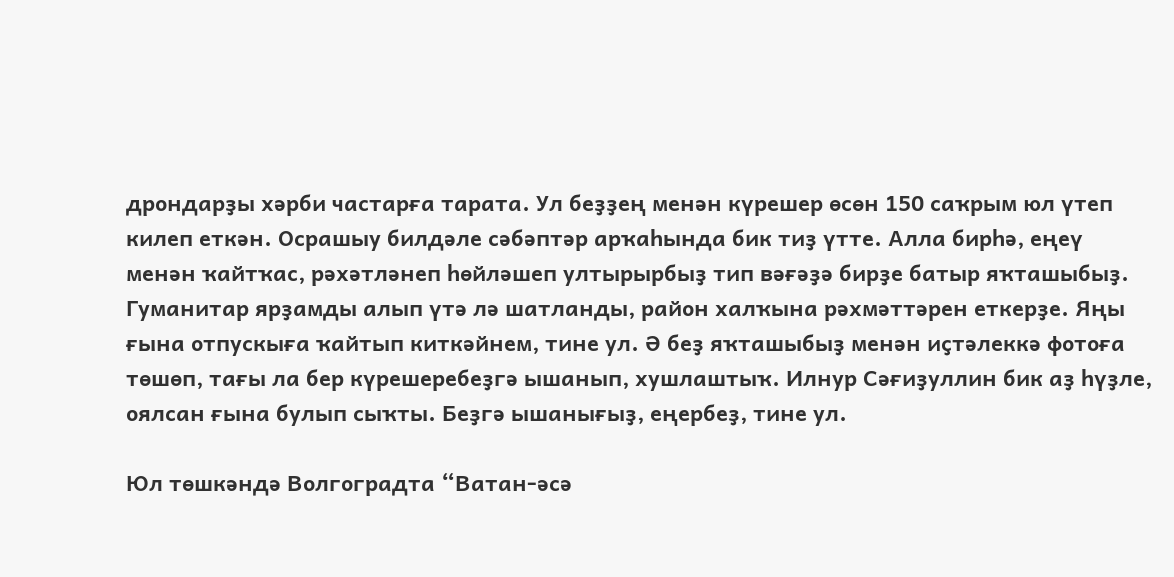дрондарҙы хәрби частарға тарата. Ул беҙҙең менән күрешер өсөн 150 саҡрым юл үтеп килеп еткән. Осрашыу билдәле сәбәптәр арҡаһында бик тиҙ үтте. Алла бирһә, еңеү менән ҡайтҡас, рәхәтләнеп һөйләшеп ултырырбыҙ тип вәғәҙә бирҙе батыр яҡташыбыҙ. Гуманитар ярҙамды алып үтә лә шатланды, район халҡына рәхмәттәрен еткерҙе. Яңы ғына отпускыға ҡайтып киткәйнем, тине ул. Ә беҙ яҡташыбыҙ менән иҫтәлеккә фотоға төшөп, тағы ла бер күрешеребеҙгә ышанып, хушлаштыҡ. Илнур Сәғиҙуллин бик аҙ һүҙле, оялсан ғына булып сыҡты. Беҙгә ышанығыҙ, еңербеҙ, тине ул.

Юл төшкәндә Волгоградта “Ватан-әсә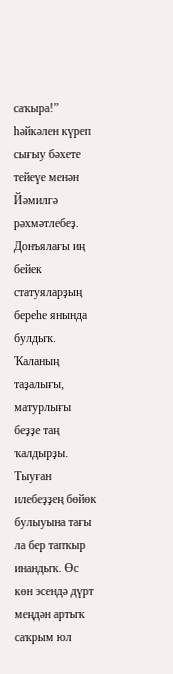саҡыра!” һәйкәлен күреп сығыу бәхете тейеүе менән Йәмилгә рәхмәтлебеҙ. Донъялағы иң бейек статуяларҙың береһе янында булдыҡ. Ҡаланың таҙалығы, матурлығы беҙҙе таң ҡалдырҙы. Тыуған илебеҙҙең бөйөк булыуына тағы ла бер тапҡыр инандыҡ. Өс көн эсендә дүрт меңдән артыҡ саҡрым юл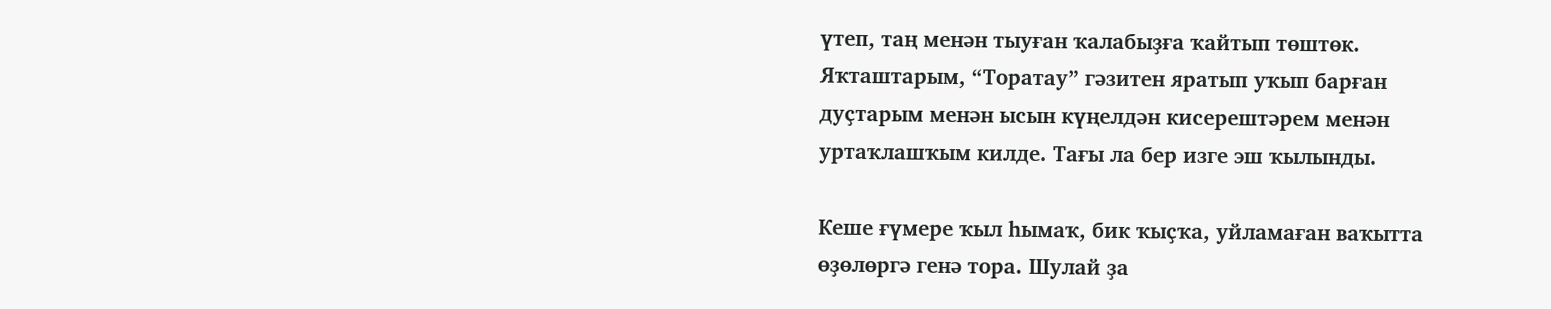үтеп, таң менән тыуған ҡалабыҙға ҡайтып төштөк. Яҡташтарым, “Торатау” гәзитен яратып уҡып барған дуҫтарым менән ысын күңелдән кисерештәрем менән уртаҡлашҡым килде. Тағы ла бер изге эш ҡылынды.

Кеше ғүмере ҡыл һымаҡ, бик ҡыҫҡа, уйламаған ваҡытта өҙөлөргә генә тора. Шулай ҙа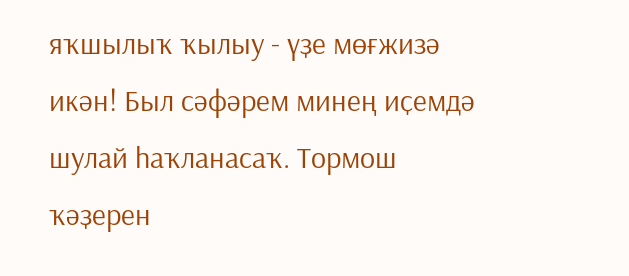яҡшылыҡ ҡылыу - үҙе мөғжизә икән! Был сәфәрем минең иҫемдә шулай һаҡланасаҡ. Тормош ҡәҙерен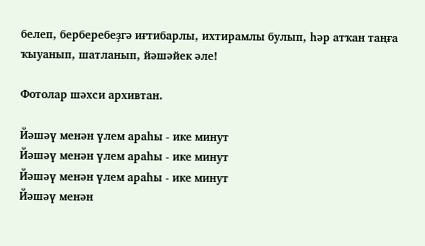белеп, берберебеҙгә иғтибарлы, ихтирамлы булып, һәр атҡан таңға ҡыуанып, шатланып, йәшәйек әле!

Фотолар шәхси архивтан.

Йәшәү менән үлем араһы - ике минут
Йәшәү менән үлем араһы - ике минут
Йәшәү менән үлем араһы - ике минут
Йәшәү менән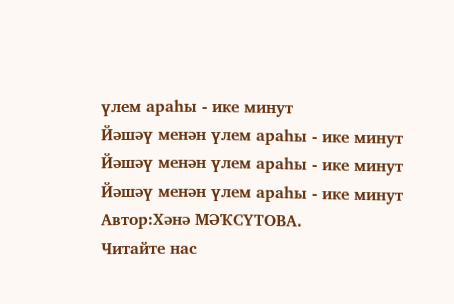үлем араһы - ике минут
Йәшәү менән үлем араһы - ике минут
Йәшәү менән үлем араһы - ике минут
Йәшәү менән үлем араһы - ике минут
Автор:Хәнә МӘҠСҮТОВА.
Читайте нас